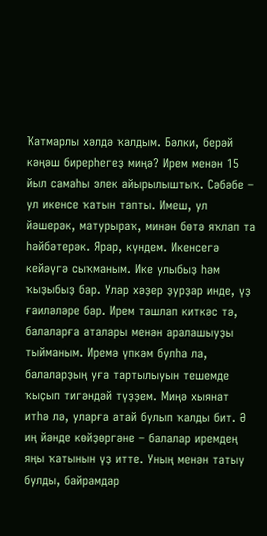Ҡатмарлы хәлдә ҡалдым. Бәлки, берәй кәңәш бирерһегеҙ миңә? Ирем менән 15 йыл самаһы элек айырылыштыҡ. Сәбәбе – ул икенсе ҡатын тапты. Имеш, ул йәшерәк, матурыраҡ, минән бөтә яҡлап та һәйбәтерәк. Ярар, күндем. Икенсегә кейәүгә сыҡманым. Ике улыбыҙ һәм ҡыҙыбыҙ бар. Улар хәҙер ҙурҙар инде, үҙ ғаиләләре бар. Ирем ташлап киткәс тә, балаларға аталары менән аралашыуҙы тыйманым. Иремә үпкәм булһа ла, балаларҙың уға тартылыуын тешемде ҡыҫып тигәндәй түҙҙем. Миңә хыянат итһә лә, уларға атай булып ҡалды бит. Ә иң йәнде көйҙөргәне – балалар иремдең яңы ҡатынын үҙ итте. Уның менән татыу булды, байрамдар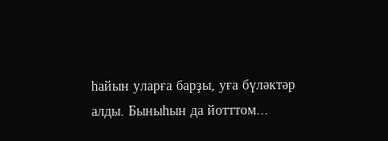һайын уларға барҙы, уға бүләктәр алды. Быныһын да йотттом...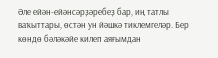Әле ейән-ейәнсәрҙәребеҙ бар, иң татлы ваҡыттары, өстән ун йәшкә тиклемгеләр. Бер көндө бәләкәйе килеп аяғымдан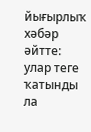йығырлыҡ хәбәр әйтте: улар теге ҡатынды ла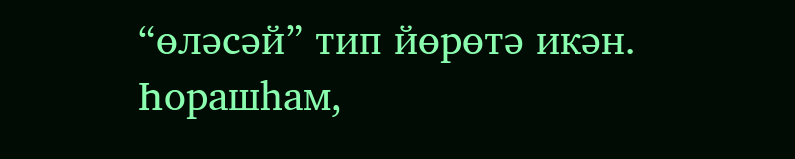“өләсәй” тип йөрөтә икән. Һорашһам,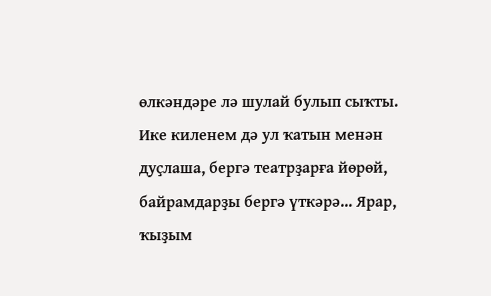өлкәндәре лә шулай булып сыҡты. Ике киленем дә ул ҡатын менән дуҫлаша, бергә театрҙарға йөрөй, байрамдарҙы бергә үткәрә... Ярар, ҡыҙым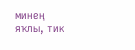минең яҡлы, тик